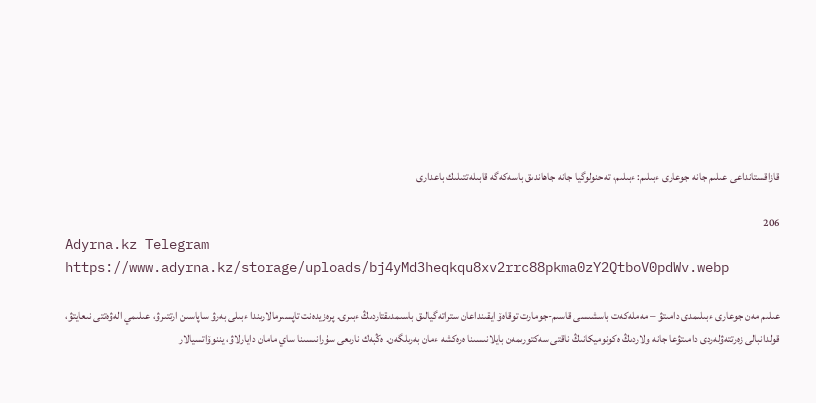قازاقستانداعى عىلىم جانە جوعارى ءبىلىم: ءبىلىم، تەحنولوگيا جانە جاھاندىق باسەكەگە قابىلەتتىلىك باعدارى

206
Adyrna.kz Telegram
https://www.adyrna.kz/storage/uploads/bj4yMd3heqkqu8xv2rrc88pkma0zY2QtboV0pdWv.webp

عىلىم مەن جوعارى ءبىلىمدى دامىتۋ – مەملەكەت باسشىسى قاسىم-جومارت توقاەۆ ايقىنداعان ستراتەگيالىق باسىمدىقتاردىڭ ءبىرى. پرەزيدەنت تاپسىرمالارىندا ءبىلى بەرۋ ساپاسىن ارتتىرۋ، عىلىمي الەۋەتتى نىعايتۋ، قولدانبالى زەرتتەۋلەردى دامىتۋعا جانە ولاردىڭ ەكونوميكانىڭ ناقتى سەكتورىمەن بايلانىسىنا ەرەكشە ءمان بەرىلگەن. ەڭبەك نارىعى سۇرانىسىنا ساي مامان دايارلاۋ، يننوۆاتسيالار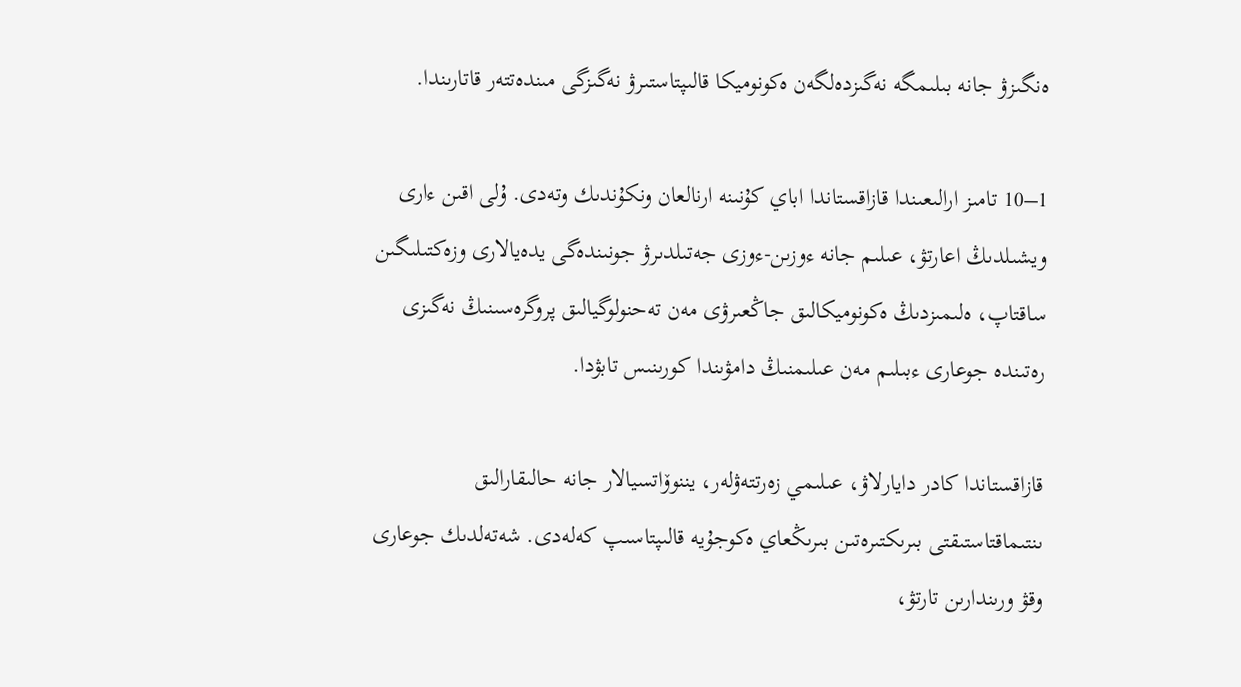ەنگىزۋ جانە بىلىمگە نەگىزدەلگەن ەكونوميكا قالىپتاستىرۋ نەگىزگى مىندەتتەر قاتارىندا.

1–10 تامىز ارالىعىندا قازاقستاندا اباي كۇنىنە ارنالعان ونكۇندىك وتەدى. ۇلى اقىن ءارى ويشىلدىڭ اعارتۋ، عىلىم جانە ءوزىن-ءوزى جەتىلدىرۋ جونىندەگى يدەيالارى وزەكتىلىگىن ساقتاپ، ەلىمىزدىڭ ەكونوميكالىق جاڭعىرۋى مەن تەحنولوگيالىق پروگرەسىنىڭ نەگىزى رەتىندە جوعارى ءبىلىم مەن عىلىمنىڭ دامۋىندا كورىنىس تابۋدا.

قازاقستاندا كادر دايارلاۋ، عىلىمي زەرتتەۋلەر، يننوۆاتسيالار جانە حالىقارالىق ىنتىماقتاستىقتى بىرىكتىرەتىن بىرىڭعاي ەكوجۇيە قالىپتاسىپ كەلەدى. شەتەلدىك جوعارى وقۋ ورىندارىن تارتۋ،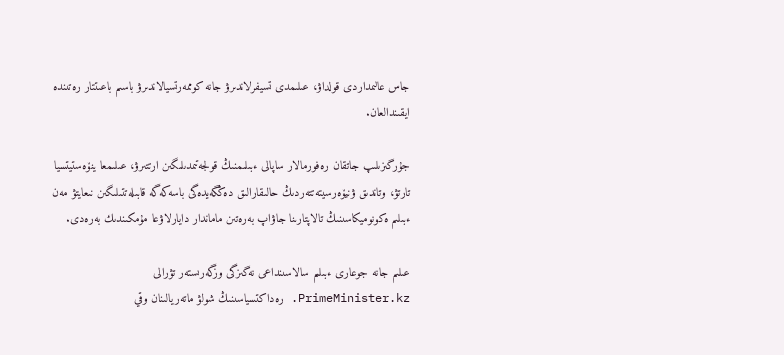جاس عالىمداردى قولداۋ، عىلىمدى تسيفرلاندىرۋ جانە كوممەرتسيالاندىرۋ باسىم باعىتتار رەتىندە ايقىندالعان.

جۇرگىزىلىپ جاتقان رەفورمالار ساپالى ءبىلىمنىڭ قولجەتىمدىلىگىن ارتتىرۋ، عىلىمعا ينۆەستيتسيا تارتۋ، وتاندىق ۋنيۆەرسيتەتتەردىڭ حالىقارالىق دەڭگەيدەگى باسەكەگە قابىلەتتىلىگىن نىعايتۋ مەن ءبىلىم ەكونوميكاسىنىڭ تالاپتارىنا جاۋاپ بەرەتىن ماماندار دايارلاۋعا مۇمكىندىك بەرەدى.

عىلىم جانە جوعارى ءبىلىم سالاسىنداعى نەگىزگى وزگەرىستەر تۋرالى PrimeMinister.kz. رەداكتسياسىنىڭ شولۋ ماتەريالىنان وقي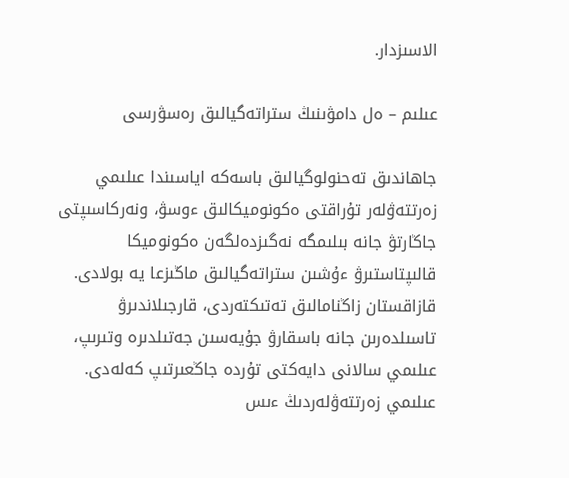الاسىزدار.

عىلىم – ەل دامۋىنىڭ ستراتەگيالىق رەسۋرسى

جاھاندىق تەحنولوگيالىق باسەكە اياسىندا عىلىمي زەرتتەۋلەر تۇراقتى ەكونوميكالىق ءوسۋ، ونەركاسىپتى جاڭارتۋ جانە بىلىمگە نەگىزدەلگەن ەكونوميكا قالىپتاستىرۋ ءۇشىن ستراتەگيالىق ماڭىزعا يە بولادى. قازاقستان زاڭنامالىق تەتىكتەردى، قارجىلاندىرۋ تاسىلدەرىن جانە باسقارۋ جۇيەسىن جەتىلدىرە وتىرىپ، عىلىمي سالانى دايەكتى تۇردە جاڭعىرتىپ كەلەدى. عىلىمي زەرتتەۋلەردىڭ ءىس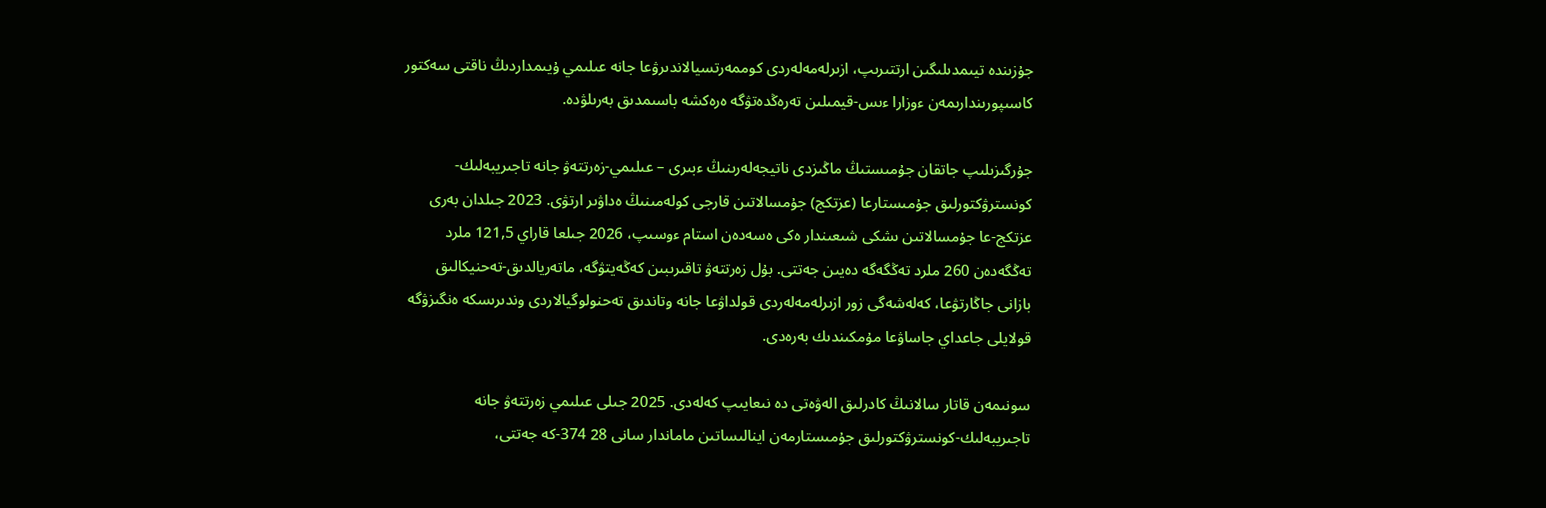جۇزىندە تيىمدىلىگىن ارتتىرىپ، ازىرلەمەلەردى كوممەرتسيالاندىرۋعا جانە عىلىمي ۇيىمداردىڭ ناقتى سەكتور كاسىپورىندارىمەن ءوزارا ءىس-قيمىلىن تەرەڭدەتۋگە ەرەكشە باسىمدىق بەرىلۋدە.

جۇرگىزىلىپ جاتقان جۇمىستىڭ ماڭىزدى ناتيجەلەرىنىڭ ءبىرى – عىلىمي-زەرتتەۋ جانە تاجىريبەلىك-كونسترۋكتورلىق جۇمىستارعا (عزتكج) جۇمسالاتىن قارجى كولەمىنىڭ ەداۋىر ارتۋى. 2023 جىلدان بەرى عزتكج-عا جۇمسالاتىن ىشكى شىعىندار ەكى ەسەدەن استام ءوسىپ، 2026 جىلعا قاراي 121,5 ملرد تەڭگەدەن 260 ملرد تەڭگەگە دەيىن جەتتى. بۇل زەرتتەۋ تاقىرىبىن كەڭەيتۋگە، ماتەريالدىق-تەحنيكالىق بازانى جاڭارتۋعا، كەلەشەگى زور ازىرلەمەلەردى قولداۋعا جانە وتاندىق تەحنولوگيالاردى وندىرىسكە ەنگىزۋگە قولايلى جاعداي جاساۋعا مۇمكىندىك بەرەدى.

سونىمەن قاتار سالانىڭ كادرلىق الەۋەتى دە نىعايىپ كەلەدى. 2025 جىلى عىلىمي زەرتتەۋ جانە تاجىريبەلىك-كونسترۋكتورلىق جۇمىستارمەن اينالىساتىن ماماندار سانى 28 374-كە جەتتى،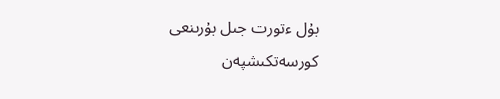بۇل ءتورت جىل بۇرىنعى كورسەتكىشپەن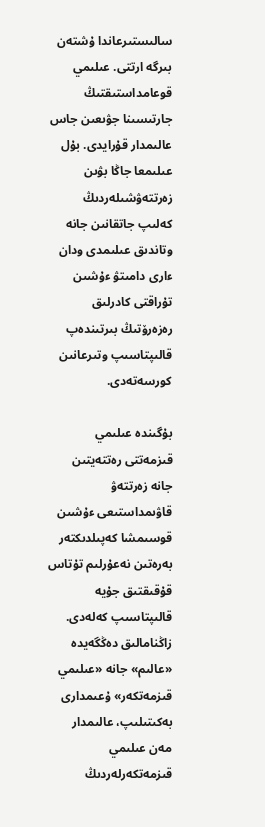سالىستىرعاندا ۇشتەن بىرگە ارتتى. عىلىمي قوعامداستىقتىڭ جارتىسىنا جۋىعىن جاس عالىمدار قۇرايدى. بۇل عىلىمعا جاڭا بۋىن  زەرتتەۋشىلەردىڭ كەلىپ جاتقانىن جانە وتاندىق عىلىمدى ودان ءارى دامىتۋ ءۇشىن تۇراقتى كادرلىق رەزەرۆتىڭ بىرتىندەپ قالىپتاسىپ وتىرعانىن كورسەتەدى.

بۇگىندە عىلىمي قىزمەتتى رەتتەيتىن جانە زەرتتەۋ قاۋىمداستىعى ءۇشىن قوسىمشا كەپىلدىكتەر بەرەتىن نەعۇرلىم تۇتاس قۇقىقتىق جۇيە قالىپتاسىپ كەلەدى. زاڭنامالىق دەڭگەيدە «عالىم» جانە «عىلىمي قىزمەتكەر» ۇعىمدارى بەكىتىلىپ، عالىمدار مەن عىلىمي قىزمەتكەرلەردىڭ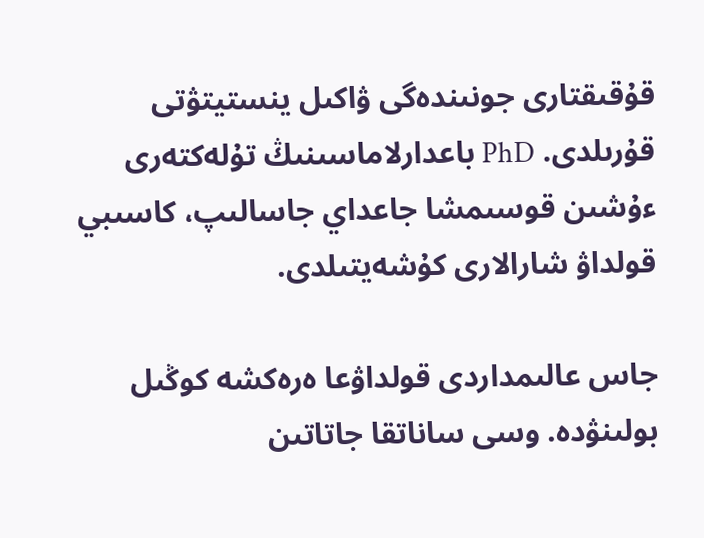قۇقىقتارى جونىندەگى ۋاكىل ينستيتۋتى قۇرىلدى. PhD باعدارلاماسىنىڭ تۇلەكتەرى ءۇشىن قوسىمشا جاعداي جاسالىپ، كاسىبي قولداۋ شارالارى كۇشەيتىلدى.

جاس عالىمداردى قولداۋعا ەرەكشە كوڭىل بولىنۋدە. وسى ساناتقا جاتاتىن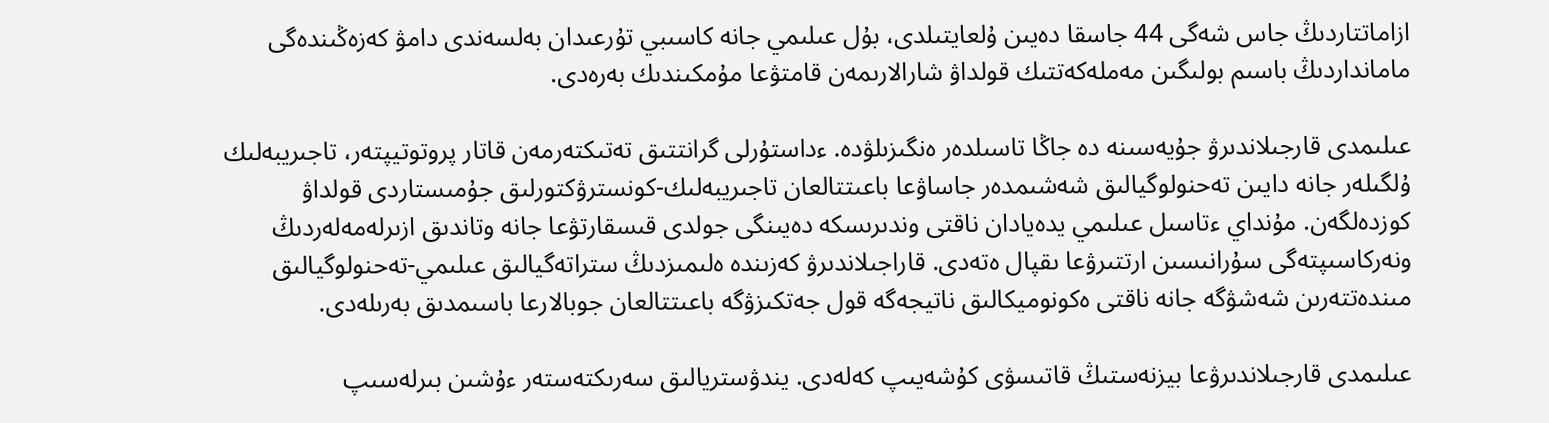ازاماتتاردىڭ جاس شەگى 44 جاسقا دەيىن ۇلعايتىلدى، بۇل عىلىمي جانە كاسىبي تۇرعىدان بەلسەندى دامۋ كەزەڭىندەگى مامانداردىڭ باسىم بولىگىن مەملەكەتتىك قولداۋ شارالارىمەن قامتۋعا مۇمكىندىك بەرەدى.

عىلىمدى قارجىلاندىرۋ جۇيەسىنە دە جاڭا تاسىلدەر ەنگىزىلۋدە. ءداستۇرلى گرانتتىق تەتىكتەرمەن قاتار پروتوتيپتەر، تاجىريبەلىك ۇلگىلەر جانە دايىن تەحنولوگيالىق شەشىمدەر جاساۋعا باعىتتالعان تاجىريبەلىك-كونسترۋكتورلىق جۇمىستاردى قولداۋ كوزدەلگەن. مۇنداي ءتاسىل عىلىمي يدەيادان ناقتى وندىرىسكە دەيىنگى جولدى قىسقارتۋعا جانە وتاندىق ازىرلەمەلەردىڭ ونەركاسىپتەگى سۇرانىسىن ارتتىرۋعا ىقپال ەتەدى. قاراجىلاندىرۋ كەزىندە ەلىمىزدىڭ ستراتەگيالىق عىلىمي-تەحنولوگيالىق مىندەتتەرىن شەشۋگە جانە ناقتى ەكونوميكالىق ناتيجەگە قول جەتكىزۋگە باعىتتالعان جوبالارعا باسىمدىق بەرىلەدى.

عىلىمدى قارجىلاندىرۋعا بيزنەستىڭ قاتىسۋى كۇشەيىپ كەلەدى. يندۋستريالىق سەرىكتەستەر ءۇشىن بىرلەسىپ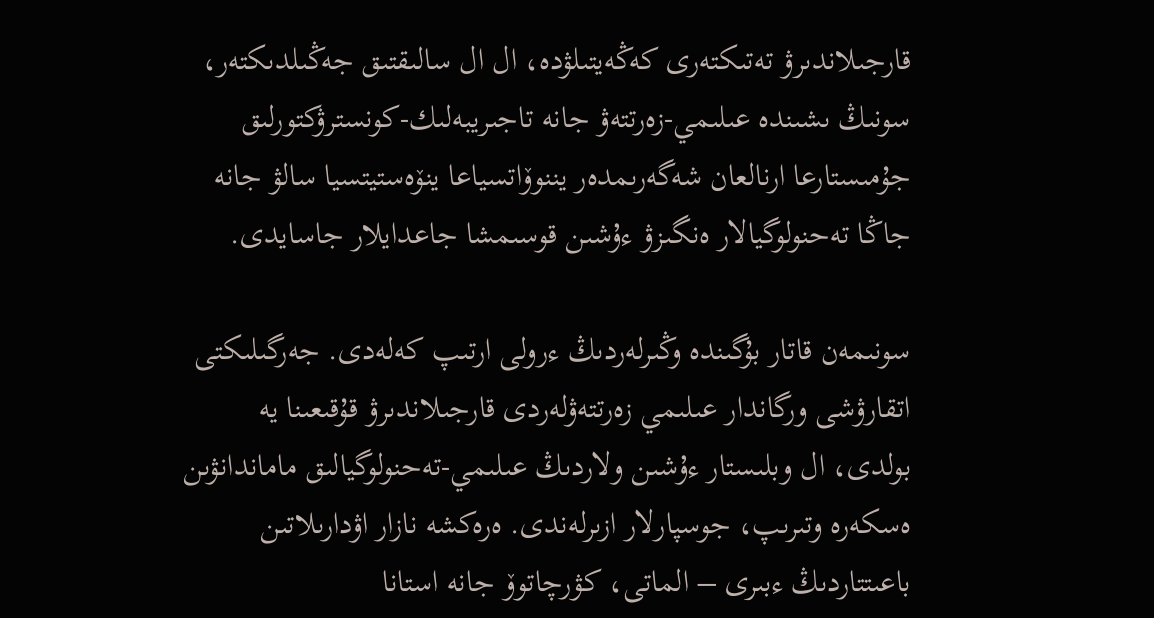قارجىلاندىرۋ تەتىكتەرى كەڭەيتىلۋدە، ال ال سالىقتىق جەڭىلدىكتەر، سونىڭ ىشىندە عىلىمي-زەرتتەۋ جانە تاجىريبەلىك-كونسترۋكتورلىق جۇمىستارعا ارنالعان شەگەرىمدەر يننوۆاتسياعا ينۆەستيتسيا سالۋ جانە جاڭا تەحنولوگيالار ەنگىزۋ ءۇشىن قوسىمشا جاعدايلار جاسايدى.

سونىمەن قاتار بۇگىندە وڭىرلەردىڭ ءرولى ارتىپ كەلەدى. جەرگىلىكتى اتقارۋشى ورگاندار عىلىمي زەرتتەۋلەردى قارجىلاندىرۋ قۇقىعىنا يە بولدى، ال وبلىستار ءۇشىن ولاردىڭ عىلىمي-تەحنولوگيالىق ماماندانۋىن ەسكەرە وتىرىپ، جوسپارلار ازىرلەندى. ەرەكشە نازار اۋدارىلاتىن باعىتتاردىڭ ءبىرى – الماتى، كۋرچاتوۆ جانە استانا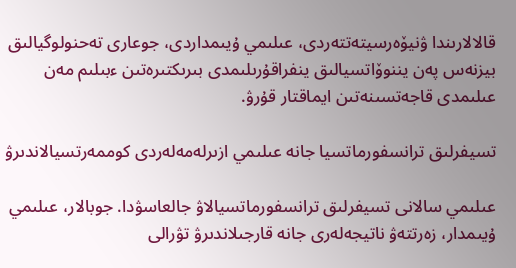قالالارىندا ۋنيۆەرسيتەتتەردى، عىلىمي ۇيىمداردى، جوعارى تەحنولوگيالىق بيزنەس پەن يننوۆاتسيالىق ينفراقۇرىلىمدى بىرىكتىرەتىن ءبىلىم مەن عىلىمدى قاجەتسىنەتىن ايماقتار قۇرۋ.

تسيفرلىق ترانسفورماتسيا جانە عىلىمي ازىرلەمەلەردى كوممەرتسيالاندىرۋ

عىلىمي سالانى تسيفرلىق ترانسفورماتسيالاۋ جالعاسۋدا. جوبالار، عىلىمي ۇيىمدار، زەرتتەۋ ناتيجەلەرى جانە قارجىلاندىرۋ تۋرالى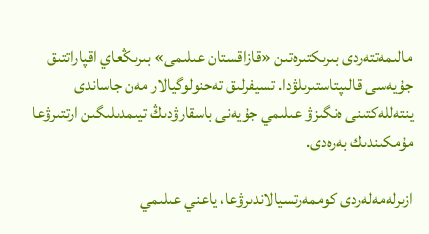مالىمەتتەردى بىرىكتىرەتىن «قازاقستان عىلىمى» بىرىڭعاي اقپاراتتىق جۇيەسى قالىپتاستىرىلۋدا. تسيفرلىق تەحنولوگيالار مەن جاساندى ينتەللەكتىنى ەنگىزۋ عىلىمي جۇيەنى باسقارۋدىڭ تيىمدىلىگىن ارتتىرۋعا مۇمكىندىك بەرەدى.

ازىرلەمەلەردى كوممەرتسيالاندىرۋعا، ياعني عىلىمي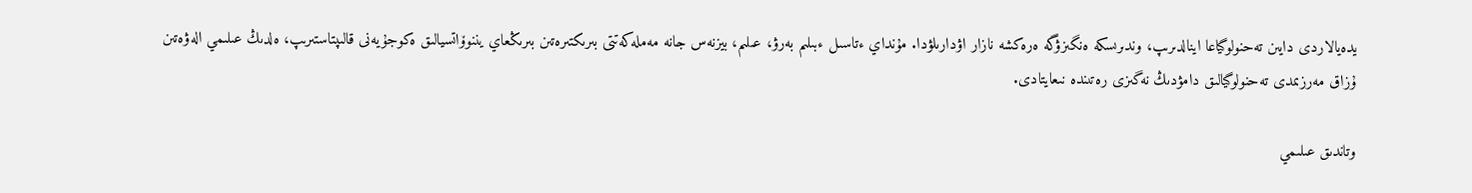يدەيالاردى دايىن تەحنولوگياعا اينالدىرىپ، وندىرىسكە ەنگىزۋگە ەرەكشە نازار اۋدارىلۋدا. مۇنداي ءتاسىل ءبىلىم بەرۋ، عىلىم، بيزنەس جانە مەملەكەتتى بىرىكتىرەتىن بىرىڭعاي يننوۆاتسيالىق ەكوجۇيەنى قالىپتاستىرىپ، ەلدىڭ عىلىمي الەۋەتىن ۇزاق مەرزىمدى تەحنولوگيالىق دامۋدىڭ نەگىزى رەتىندە نىعايتادى.

وتاندىق عىلىمي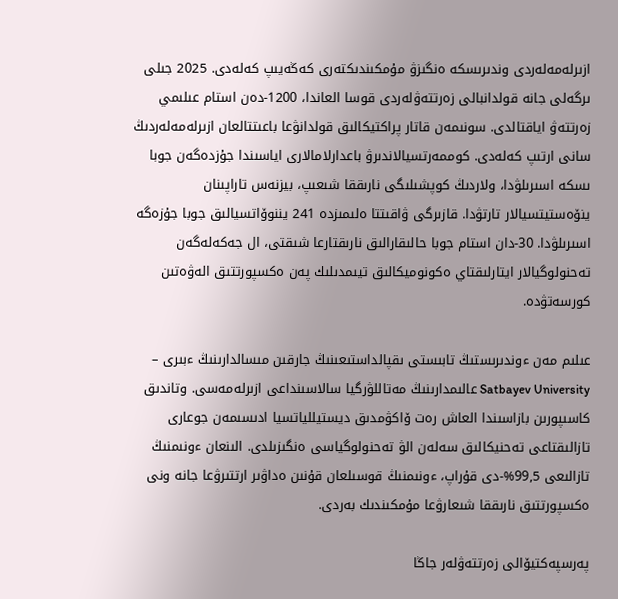ازىرلەمەلەردى وندىرىسكە ەنگىزۋ مۇمكىندىكتەرى كەڭەيىپ كەلەدى. 2025 جىلى ىرگەلى جانە قولدانبالى زەرتتەۋلەردى قوسا العاندا، 1200-دەن استام عىلىمي زەرتتەۋ اياقتالدى. سونىمەن قاتار پراكتيكالىق قولدانۋعا باعىتتالعان ازىرلەمەلەردىڭ سانى ارتىپ كەلەدى. كوممەرتسيالاندىرۋ باعدارلامالارى اياسىندا جۇزدەگەن جوبا ىسكە اسىرىلۋدا، ولاردىڭ كوپشىلىگى نارىققا شىعىپ، بيزنەس تاراپىنان ينۆەستيتسيالار تارتۋدا. قازىرگى ۋاقىتتا ەلىمىزدە 241 يننوۆاتسيالىق جوبا جۇزەگە اسىرىلۋدا. 30-دان استام جوبا حالىقارالىق نارىقتارعا شىقتى، ال جەكەلەگەن تەحنولوگيالار ايتارلىقتاي ەكونوميكالىق تيىمدىلىك پەن ەكسپورتتىق الەۋەتىن كورسەتۋدە.

عىلىم مەن ءوندىرىستىڭ تابىستى ىقپالداستىعىنىڭ جارقىن مىسالدارىنىڭ ءبىرى – Satbayev University عالىمدارىنىڭ مەتاللۋرگيا سالاسىنداعى ازىرلەمەسى. وتاندىق كاسىپورىن بازاسىندا العاش رەت ۆاكۋمدىق ديستيللياتسيا ادىسىمەن جوعارى تازالىقتاعى تەحنيكالىق سەلەن الۋ تەحنولوگياسى ەنگىزىلدى. الىنعان ءونىمنىڭ تازالىعى 99,5%-دى قۇراپ، ءونىمنىڭ قوسىلعان قۇنىن ەداۋىر ارتتىرۋعا جانە ونى ەكسپورتتىق نارىققا شىعارۋعا مۇمكىندىك بەردى.

پەرسپەكتيۆالى زەرتتەۋلەر جاڭا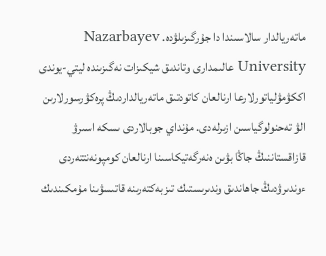ماتەريالدار سالاسىندا دا جۇرگىزىلۋدە. Nazarbayev University عالىمدارى وتاندىق شيكىزات نەگىزىندە ليتي-يوندى اككۋمۋلياتورلارعا ارنالعان كاتودتىق ماتەريالداردىڭ پرەكۋرسورلارىن الۋ تەحنولوگياسىن ازىرلەدى. مۇنداي جوبالاردى ىسكە اسىرۋ قازاقستاننىڭ جاڭا بۋىن ەنەرگەتيكاسىنا ارنالعان كومپونەنتتەردى ءوندىرۋدىڭ جاھاندىق وندىرىستىك تىزبەكتەرىنە قاتىسۋىنا مۇمكىندىك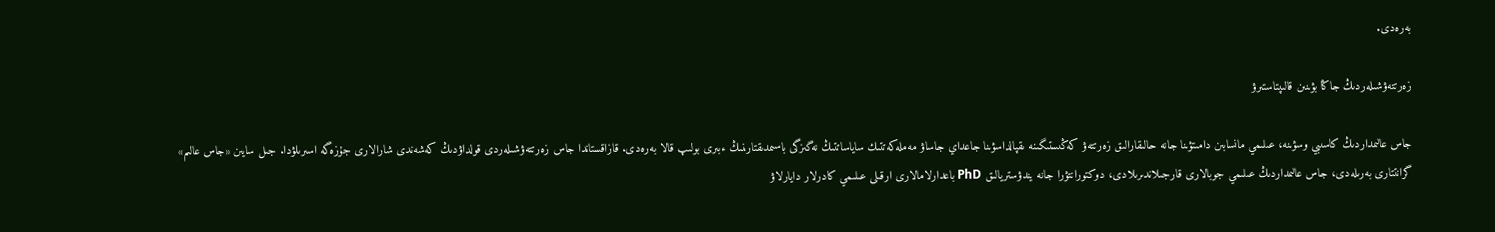بەرەدى.

زەرتتەۋشىلەردىڭ جاڭا بۋىنىن قالىپتاستىرۋ

جاس عالىمداردىڭ كاسىبي وسۋىنە، عىلىمي مانسابىن دامىتۋىنا جانە حالىقارالىق زەرتتەۋ كەڭىستىگىنە ىقپالداسۋىنا جاعداي جاساۋ مەملەكەتتىك ساياساتتىڭ نەگىزگى باسىمدىقتارىنىڭ ءبىرى بولىپ قالا بەرەدى. قازاقستاندا جاس زەرتتەۋشىلەردى قولداۋدىڭ كەشەندى شارالارى جۇزەگە اسىرىلۋدا. جىل سايىن «جاس عالىم» گرانتتارى بەرىلەدى، جاس عالىمداردىڭ عىلىمي جوبالارى قارجىلاندىرىلادى، دوكتورانتۋرا جانە يندۋستريالىق PhD باعدارلامالارى ارقىلى عىلىمي كادرلار دايارلاۋ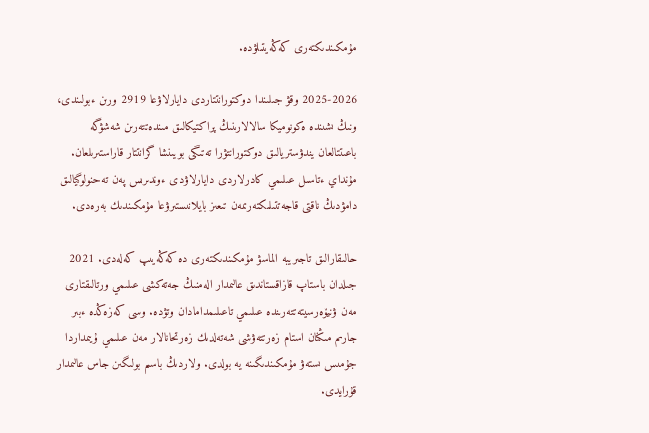مۇمكىندىكتەرى كەڭەيتىلۋدە.

2025-2026 وقۋ جىلىندا دوكتورانتتاردى دايارلاۋعا 2919 ورىن ءبولىندى، ونىڭ ىشىندە ەكونوميكا سالالارىنىڭ پراكتيكالىق مىندەتتەرىن شەشۋگە باعىتتالعان يندۋستريالىق دوكتورانتۋرا تەتىگى بويىنشا گرانتتار قاراستىرىلعان. مۇنداي ءتاسىل عىلىمي كادرلاردى دايارلاۋدى ءوندىرىس پەن تەحنولوگيالىق دامۋدىڭ ناقتى قاجەتتىلىكتەرىمەن تىعىز بايلانىستىرۋعا مۇمكىندىك بەرەدى.

حالىقارالىق تاجىريبە الماسۋ مۇمكىندىكتەرى دە كەڭەيىپ كەلەدى. 2021 جىلدان باستاپ قازاقستاندىق عالىمدار الەمنىڭ جەتەكشى عىلىمي ورتالىقتارى مەن ۋنيۆەرسيتەتتەرىندە عىلىمي تاعىلىمدامادان وتۋدە. وسى كەزەڭدە ءبىر جارىم مىڭنان استام زەرتتەۋشى شەتەلدىك زەرتحانالار مەن عىلىمي ۇيىمداردا جۇمىس ىستەۋ مۇمكىندىگىنە يە بولدى. ولاردىڭ باسىم بولىگىن جاس عالىمدار قۇرايدى.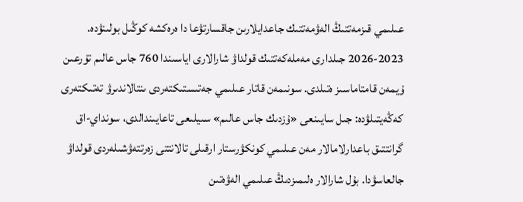عىلىمي قىزمەتتىڭ الەۋمەتتىك جاعدايلارىن جاقسارتۋعا دا ەرەكشە كوڭىل بولىنۋدە. 2023-2026 جىلدارى مەملەكەتتىك قولداۋ شارالارى اياسىندا 760 جاس عالىم تۇرعىن ۇيمەن قامتاماسىز ەتىلدى. سونىمەن قاتار عىلىمي جەتىستىكتەردى ىنتالاندىرۋ تەتىكتەرى كەڭەيتىلۋدە: جىل سايىنعى «ۇزدىك جاس عالىم» سىيلىعى تاعايىندالدى، سونداي-اق گرانتتىق باعدارلامالار مەن عىلىمي كونكۋرستار ارقىلى تالانتتى زەرتتەۋشىلەردى قولداۋ جالعاسۋدا. بۇل شارالار ەلىمىزدىڭ عىلىمي الەۋەتىن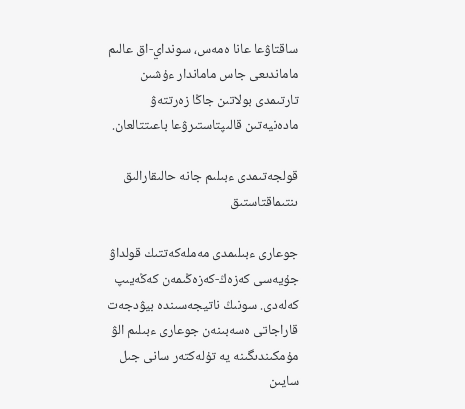ساقتاۋعا عانا ەمەس، سونداي-اق عالىم ماماندىعى جاس ماماندار ءۇشىن تارتىمدى بولاتىن جاڭا زەرتتەۋ مادەنيەتىن قالىپتاستىرۋعا باعىتتالعان.

قولجەتىمدى ءبىلىم جانە حالىقارالىق ىنتىماقتاستىق

جوعارى ءبىلىمدى مەملەكەتتىك قولداۋ جۇيەسى كەزەڭ-كەزەڭىمەن كەڭەيىپ كەلەدى. سونىڭ ناتيجەسىندە بيۋدجەت قاراجاتى ەسەبىنەن جوعارى ءبىلىم الۋ مۇمكىندىگىنە يە تۇلەكتەر سانى جىل سايىن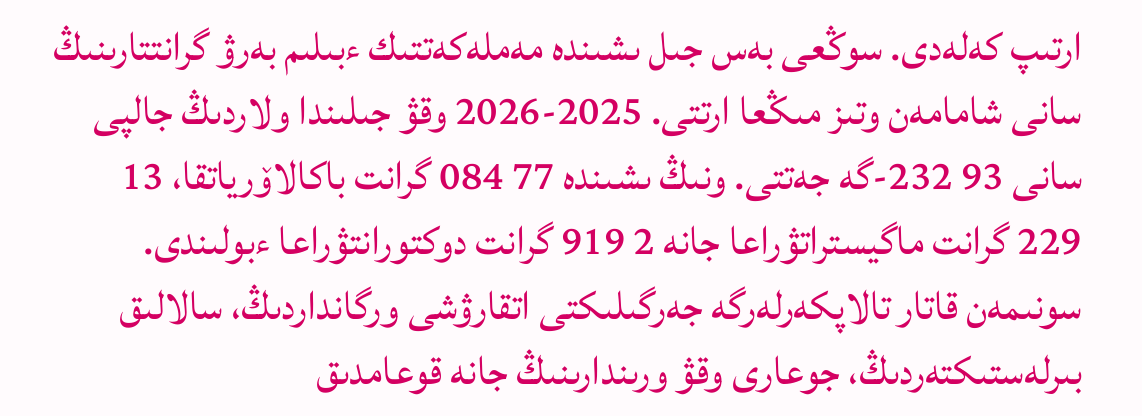ارتىپ كەلەدى. سوڭعى بەس جىل ىشىندە مەملەكەتتىك ءبىلىم بەرۋ گرانتتارىنىڭ سانى شامامەن وتىز مىڭعا ارتتى. 2025-2026 وقۋ جىلىندا ولاردىڭ جالپى سانى 93 232-گە جەتتى. ونىڭ ىشىندە 77 084 گرانت باكالاۆرياتقا، 13 229 گرانت ماگيستراتۋراعا جانە 2 919 گرانت دوكتورانتۋراعا ءبولىندى. سونىمەن قاتار تالاپكەرلەرگە جەرگىلىكتى اتقارۋشى ورگانداردىڭ، سالالىق بىرلەستىكتەردىڭ، جوعارى وقۋ ورىندارىنىڭ جانە قوعامدىق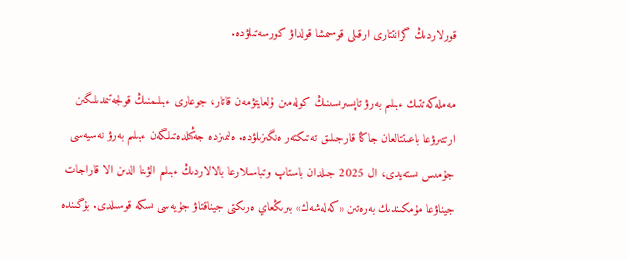قورلاردىڭ گرانتتارى ارقىلى قوسىمشا قولداۋ كورسەتىلۋدە.

مەملەكەتتىك ءبىلىم بەرۋ تاپسىرىسىنىڭ كولەمىن ۇلعايتۋمەن قاتار، جوعارى ءبىلىمنىڭ قولجەتىمدىلىگىن ارتتىرۋعا باعىتتالعان جاڭا قارجىلىق تەتىكتەر ەنگىزىلۋدە. ەلىمىزدە جەڭىلدەتىلگەن ءبىلىم بەرۋ نەسيەسى جۇمىس ىستەيدى، ال 2025 جىلدان باستاپ وتباسىلارعا بالالاردىڭ ءبىلىم الۋىنا الدىن الا قاراجات جيناۋعا مۇمكىندىك بەرەتىن «كەلەشەك» بىرىڭعاي ەرىكتى جيناقتاۋ جۇيەسى ىسكە قوسىلدى. بۇگىندە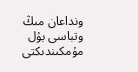ونداعان مىڭ وتباسى بۇل مۇمكىندىكتى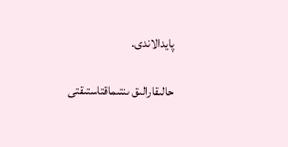پايدالاندى.

حالىقارالىق ىنتىماقتاستىقتى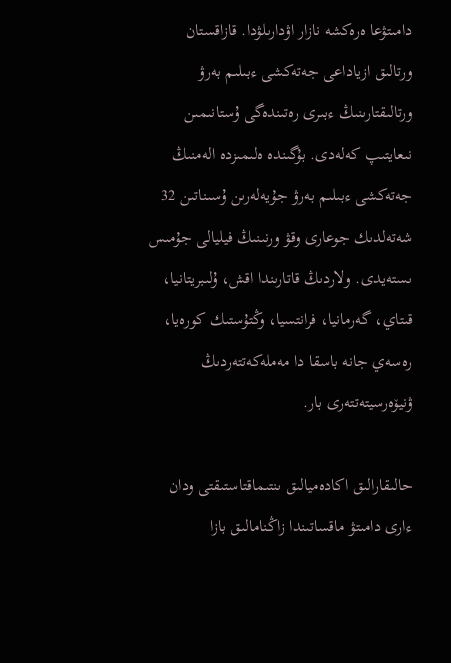دامىتۋعا ەرەكشە نازار اۋدارىلۋدا. قازاقستان ورتالىق ازياداعى جەتەكشى ءبىلىم بەرۋ ورتالىقتارىنىڭ ءبىرى رەتىندەگى ۇستانىمىن نىعايتىپ كەلەدى. بۇگىندە ەلىمىزدە الەمنىڭ جەتەكشى ءبىلىم بەرۋ جۇيەلەرىن ۇسىناتىن 32 شەتەلدىك جوعارى وقۋ ورنىنىڭ فيليالى جۇمىس ىستەيدى. ولاردىڭ قاتارىندا اقش، ۇلىبريتانيا، قىتاي، گەرمانيا، فرانتسيا، وڭتۇستىك كورەيا، رەسەي جانە باسقا دا مەملەكەتتەردىڭ ۋنيۆەرسيتەتتەرى بار.

حالىقارالىق اكادەميالىق ىنتىماقتاستىقتى ودان ءارى دامىتۋ ماقساتىندا زاڭنامالىق بازا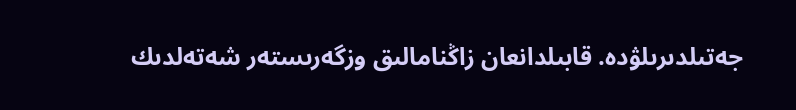جەتىلدىرىلۋدە. قابىلدانعان زاڭنامالىق وزگەرىستەر شەتەلدىك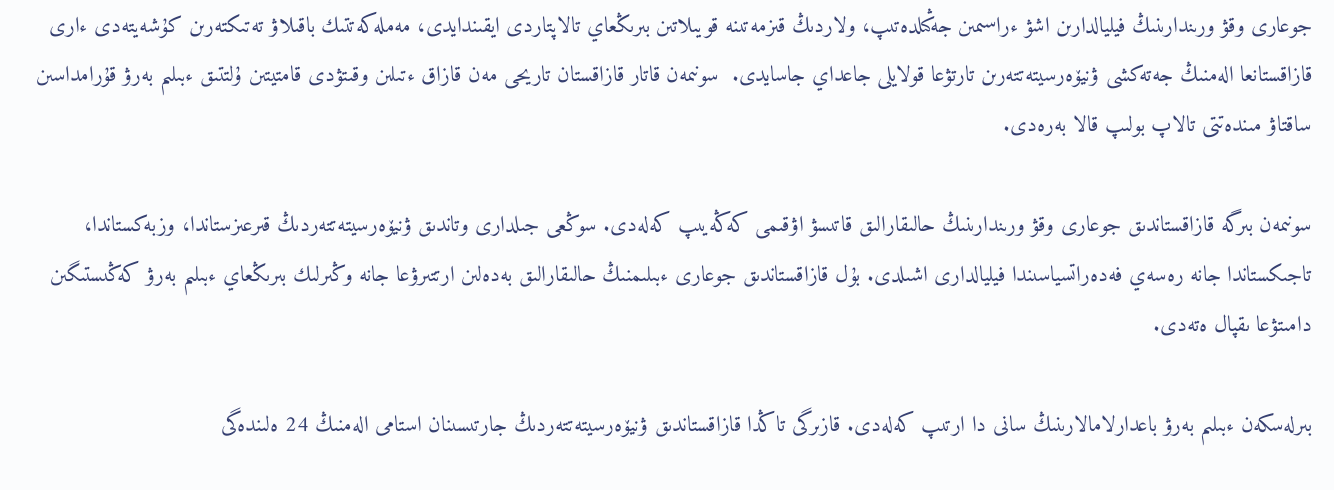جوعارى وقۋ ورىندارىنىڭ فيليالدارىن اشۋ ءراسىمىن جەڭىلدەتىپ، ولاردىڭ قىزمەتىنە قويىلاتىن بىرىڭعاي تالاپتاردى ايقىندايدى، مەملەكەتتىك باقىلاۋ تەتىكتەرىن كۇشەيتەدى ءارى قازاقستانعا الەمنىڭ جەتەكشى ۋنيۆەرسيتەتتەرىن تارتۋعا قولايلى جاعداي جاسايدى.  سونىمەن قاتار قازاقستان تاريحى مەن قازاق ءتىلىن وقىتۋدى قامتيتىن ۇلتتىق ءبىلىم بەرۋ قۇرامداسىن ساقتاۋ مىندەتتى تالاپ بولىپ قالا بەرەدى.

سونىمەن بىرگە قازاقستاندىق جوعارى وقۋ ورىندارىنىڭ حالىقارالىق قاتىسۋ اۋقىمى كەڭەيىپ كەلەدى. سوڭعى جىلدارى وتاندىق ۋنيۆەرسيتەتتەردىڭ قىرعىزستاندا، وزبەكستاندا، تاجىكستاندا جانە رەسەي فەدەراتسياسىندا فيليالدارى اشىلدى. بۇل قازاقستاندىق جوعارى ءبىلىمنىڭ حالىقارالىق بەدەلىن ارتتىرۋعا جانە وڭىرلىك بىرىڭعاي ءبىلىم بەرۋ كەڭىستىگىن دامىتۋعا ىقپال ەتەدى.

بىرلەسكەن ءبىلىم بەرۋ باعدارلامالارىنىڭ سانى دا ارتىپ كەلەدى. قازىرگى تاڭدا قازاقستاندىق ۋنيۆەرسيتەتتەردىڭ جارتىسىنان استامى الەمنىڭ 24 ەلىندەگى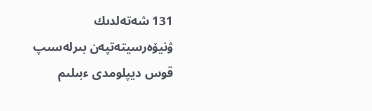131 شەتەلدىك ۋنيۆەرسيتەتپەن بىرلەسىپ قوس ديپلومدى ءبىلىم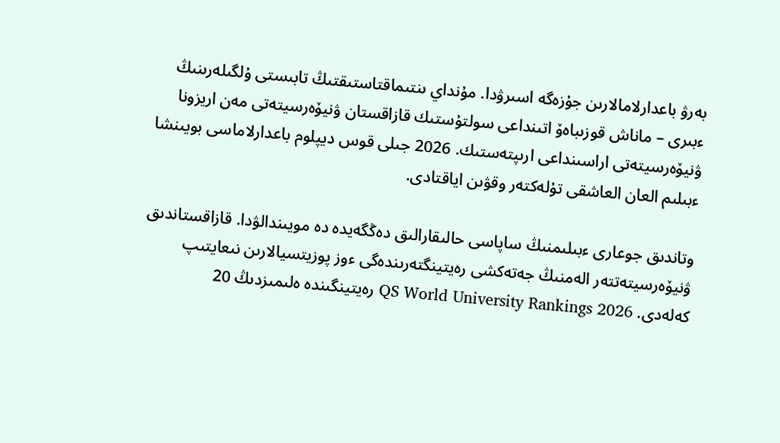بەرۋ باعدارلامالارىن جۇزەگە اسىرۋدا. مۇنداي ىنتىماقتاستىقتىڭ تابىستى ۇلگىلەرىنىڭ ءبىرى – ماناش قوزىباەۆ اتىنداعى سولتۇستىك قازاقستان ۋنيۆەرسيتەتى مەن اريزونا ۋنيۆەرسيتەتى اراسىنداعى ارىپتەستىك. 2026 جىلى قوس ديپلوم باعدارلاماسى بويىنشا ءبىلىم العان العاشقى تۇلەكتەر وقۋىن اياقتادى.

وتاندىق جوعارى ءبىلىمنىڭ ساپاسى حالىقارالىق دەڭگەيدە دە مويىندالۋدا. قازاقستاندىق ۋنيۆەرسيتەتتەر الەمنىڭ جەتەكشى رەيتينگتەرىندەگى ءوز پوزيتسيالارىن نىعايتىپ كەلەدى. QS World University Rankings 2026 رەيتينگىندە ەلىمىزدىڭ 20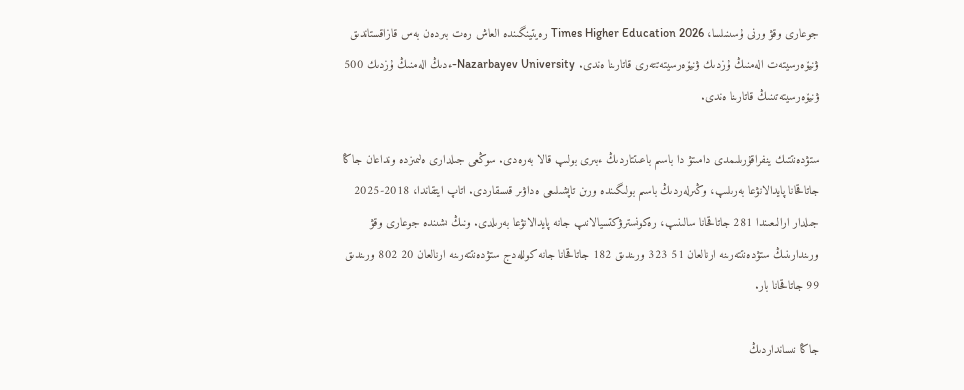جوعارى وقۋ ورنى ۇسىنىلسا، Times Higher Education 2026 رەيتينگىندە العاش رەت بىردەن بەس قازاقستاندىق ۋنيۆەرسيتەت الەمنىڭ ۇزدىك ۋنيۆەرسيتەتتەرى قاتارىنا ەندى. Nazarbayev University-ءدىڭ الەمنىڭ ۇزدىك 500 ۋنيۆەرسيتەتىنىڭ قاتارىنا ەندى.

ستۋدەنتتىك ينفراقۇرىلىمدى دامىتۋ دا باسىم باعىتتاردىڭ ءبىرى بولىپ قالا بەرەدى. سوڭعى جىلدارى ەلىمىزدە ونداعان جاڭا جاتاقحانا پايدالانۋعا بەرىلىپ، وڭىرلەردىڭ باسىم بولىگىندە ورىن تاپشىلىعى ەداۋىر قىسقاردى. اتاپ ايتقاندا، 2018-2025 جىلدار ارالىعىندا 281 جاتاقحانا سالىنىپ، رەكونسترۋكتسيالانىپ جانە پايدالانۋعا بەرىلدى. ونىڭ ىشىندە جوعارى وقۋ ورىندارىنىڭ ستۋدەنتتەرىنە ارنالعان 51 323 ورىندىق 182 جاتاقحانا جانە كوللەدج ستۋدەنتتەرىنە ارنالعان 20 802 ورىندىق 99 جاتاقحانا بار.

جاڭا نىسانداردىڭ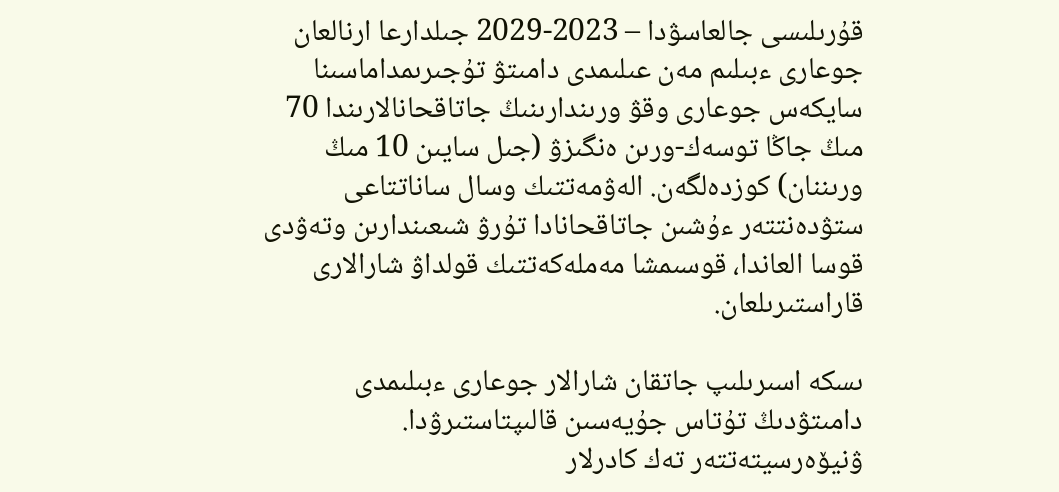قۇرىلىسى جالعاسۋدا – 2023-2029 جىلدارعا ارنالعان جوعارى ءبىلىم مەن عىلىمدى دامىتۋ تۇجىرىمداماسىنا سايكەس جوعارى وقۋ ورىندارىنىڭ جاتاقحانالارىندا 70 مىڭ جاڭا توسەك-ورىن ەنگىزۋ (جىل سايىن 10 مىڭ ورىننان) كوزدەلگەن. الەۋمەتتىك وسال ساناتتاعى ستۋدەنتتەر ءۇشىن جاتاقحانادا تۇرۋ شىعىندارىن وتەۋدى قوسا العاندا، قوسىمشا مەملەكەتتىك قولداۋ شارالارى قاراستىرىلعان.

ىسكە اسىرىلىپ جاتقان شارالار جوعارى ءبىلىمدى دامىتۋدىڭ تۇتاس جۇيەسىن قالىپتاستىرۋدا. ۋنيۆەرسيتەتتەر تەك كادرلار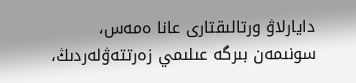دايارلاۋ ورتالىقتارى عانا ەمەس، سونىمەن بىرگە عىلىمي زەرتتەۋلەردىڭ،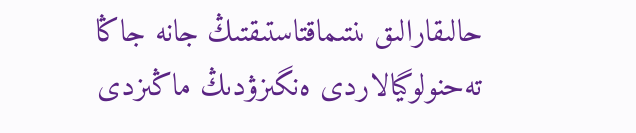حالىقارالىق ىنتىماقتاستىقتىڭ جانە جاڭا تەحنولوگيالاردى ەنگىزۋدىڭ ماڭىزدى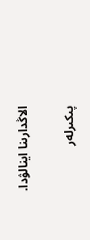الاڭدارىنا اينالۋدا.

پىكىرلەر